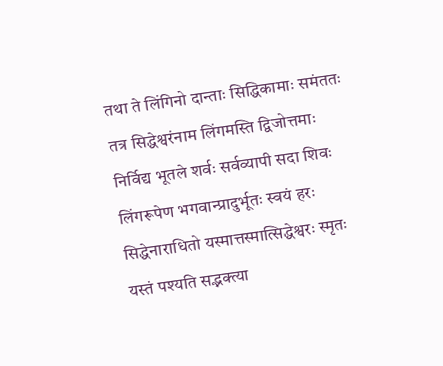तथा ते लिंगिनो दान्ताः सिद्धिकामाः समंततः
तत्र सिद्धेश्वरंनाम लिंगमस्ति द्विजोत्तमाः
निर्विद्य भूतले शर्वः सर्वव्यापी सदा शिवः
लिंगरूपेण भगवान्प्रादुर्भूतः स्वयं हरः
सिद्धेनाराधितो यस्मात्तस्मात्सिद्धेश्वरः स्मृतः
यस्तं पश्यति सद्भक्त्या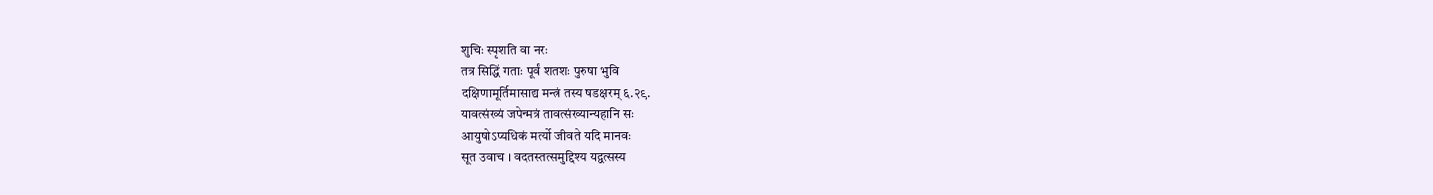शुचिः स्पृशति वा नरः
तत्र सिद्धिं गताः पूर्वं शतशः पुरुषा भुवि
दक्षिणामूर्तिमासाद्य मन्त्रं तस्य षडक्षरम् ६.२९.
यावत्संख्यं जपेन्मत्रं तावत्संख्यान्यहानि सः
आयुषोऽप्यधिकं मर्त्यो जीवते यदि मानवः
सूत उवाच । वदतस्तत्समुद्दिश्य यद्वत्सस्य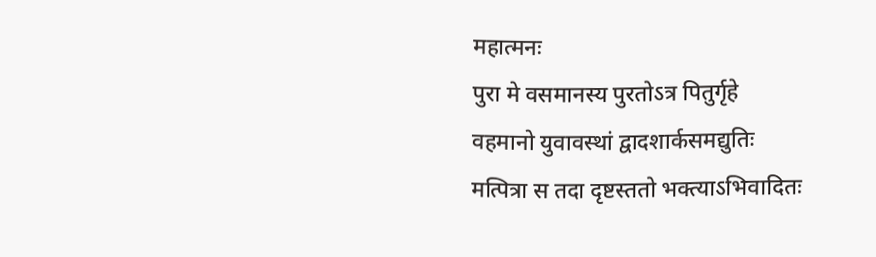महात्मनः
पुरा मे वसमानस्य पुरतोऽत्र पितुर्गृहे
वहमानो युवावस्थां द्वादशार्कसमद्युतिः
मत्पित्रा स तदा दृष्टस्ततो भक्त्याऽभिवादितः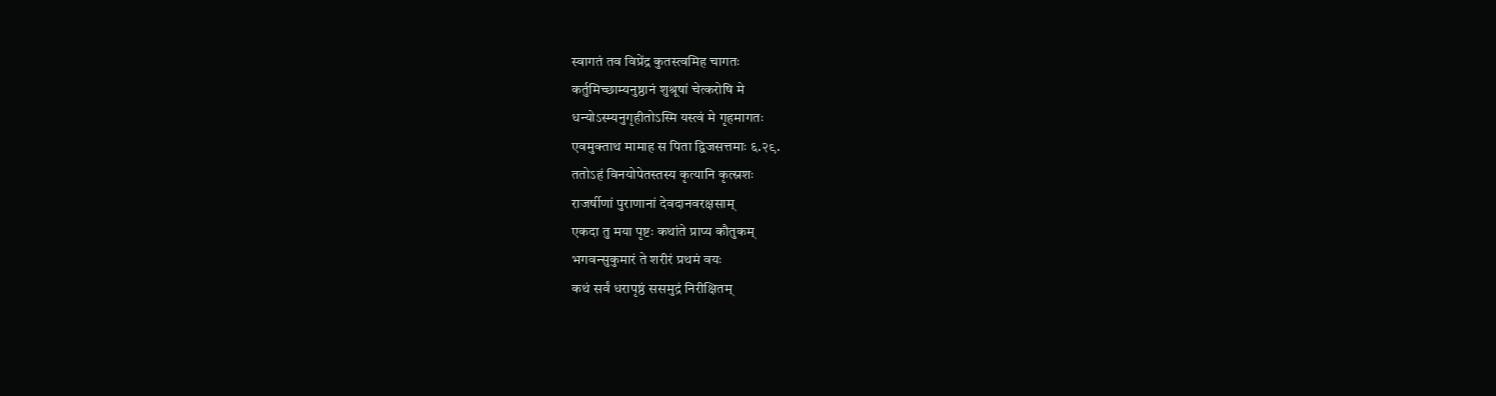स्वागतं तव विप्रेंद्र कुतस्त्वमिह चागतः
कर्तुमिच्छाम्यनुष्ठानं शुश्रूषां चेत्करोषि मे
धन्योऽस्म्यनुगृहीतोऽस्मि यस्त्वं मे गृहमागतः
एवमुक्ताथ मामाह स पिता द्विजसत्तमाः ६.२९.
ततोऽहं विनयोपेतस्तस्य कृत्यानि कृत्स्नशः
राजर्षीणां पुराणानां देवदानवरक्षसाम्
एकदा तु मया पृष्टः कथांते प्राप्य कौतुकम्
भगवन्सुकुमारं ते शरीरं प्रथमं वयः
कथं सर्वं धरापृष्ठं ससमुद्रं निरीक्षितम्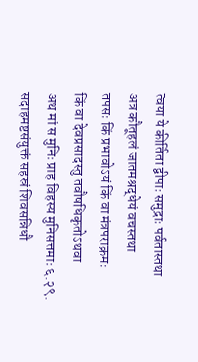त्वया ये कीर्तिता द्वीपाः समुद्राः पर्वतास्तथा
अत्र कौतूहलं जातमश्रद्धेयं वचस्तथा
तपसः किं प्रभावोऽयं किं वा मंत्रपराक्रमः
किं वा देवप्रसादस्तु तवौषधिकृतोऽथवा
अथ मां स मुनिः प्राह विहस्य मुनिसत्तमाः ६.२९.
सदाहमष्टसंयुक्तं सहस्रं शिवसन्निधौ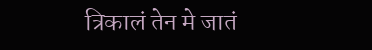त्रिकालं तेन मे जातं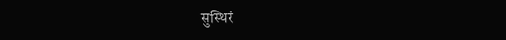सुस्थिरं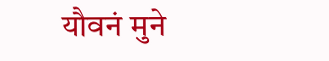यौवनं मुने